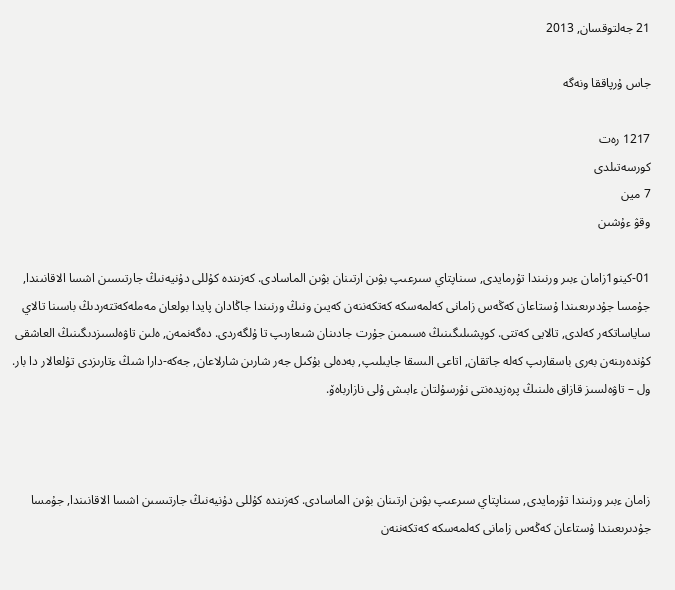21 جەلتوقسان, 2013

جاس ۇرپاققا ونەگە

1217 رەت
كورسەتىلدى
7 مين
وقۋ ءۇشىن

01-كينو1زامان ءبىر ورنىندا تۇرمايدى, سىناپتاي سىرعىپ بۋىن ارتىنان بۋىن الماسادى. كەزىندە كۇللى دۇنيەنىڭ جارتىسىن اشسا الاقانىندا, جۇمسا جۇدىرىعىندا ۇستاعان كەڭەس زامانى كەلمەسكە كەتكەننەن كەيىن ونىڭ ورنىندا جاڭادان پايدا بولعان مەملەكەتتەردىڭ باسىنا تالاي ساياساتكەر كەلدى, تالايى كەتتى. كوپشىلىگىنىڭ ەسىمىن جۇرت جادىنان شىعارىپ تا ۇلگەردى. دەگەنمەن, ەلىن تاۋەلسىزدىگىنىڭ العاشقى كۇندەرىنەن بەرى باسقارىپ كەلە جاتقان, اتاعى الىسقا جايىلىپ, بەدەلى بۇكىل جەر شارىن شارلاعان, جەكە-دارا شىڭ ءتارىزدى تۇلعالار دا بار. ول – تاۋەلسىز قازاق ەلىنىڭ پرەزيدەنتى نۇرسۇلتان ءابىش ۇلى نازارباەۆ.



زامان ءبىر ورنىندا تۇرمايدى, سىناپتاي سىرعىپ بۋىن ارتىنان بۋىن الماسادى. كەزىندە كۇللى دۇنيەنىڭ جارتىسىن اشسا الاقانىندا, جۇمسا جۇدىرىعىندا ۇستاعان كەڭەس زامانى كەلمەسكە كەتكەننەن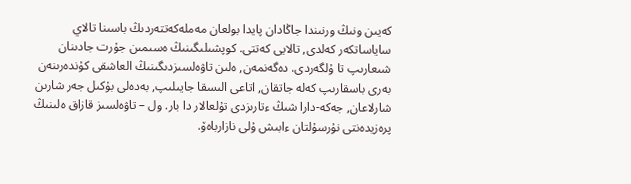كەيىن ونىڭ ورنىندا جاڭادان پايدا بولعان مەملەكەتتەردىڭ باسىنا تالاي ساياساتكەر كەلدى, تالايى كەتتى. كوپشىلىگىنىڭ ەسىمىن جۇرت جادىنان شىعارىپ تا ۇلگەردى. دەگەنمەن, ەلىن تاۋەلسىزدىگىنىڭ العاشقى كۇندەرىنەن بەرى باسقارىپ كەلە جاتقان, اتاعى الىسقا جايىلىپ, بەدەلى بۇكىل جەر شارىن شارلاعان, جەكە-دارا شىڭ ءتارىزدى تۇلعالار دا بار. ول – تاۋەلسىز قازاق ەلىنىڭ پرەزيدەنتى نۇرسۇلتان ءابىش ۇلى نازارباەۆ.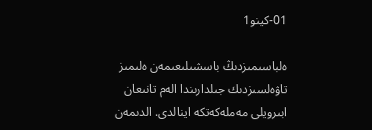01-كينو1

ەلباسىمىزدىڭ باسشىلىعىمەن ەلىمىز تاۋەلسىزدىك جىلدارىندا الەم تانىعان ابىرويلى مەملەكەتكە اينالدى. الدىمەن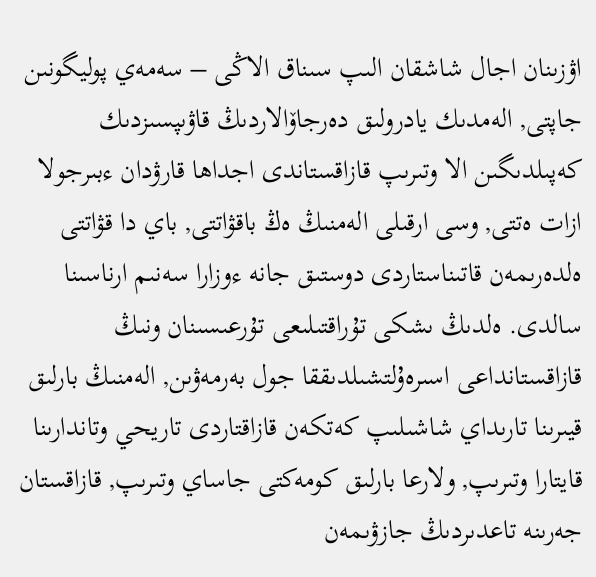اۋزىنان اجال شاشقان الىپ سىناق الاڭى – سەمەي پوليگونىن جاپتى, الەمدىك يادرولىق دەرجاۆالاردىڭ قاۋىپسىزدىك كەپىلدىگىن الا وتىرىپ قازاقستاندى اجداھا قارۋدان ءبىرجولا ازات ەتتى, وسى ارقىلى الەمنىڭ ەڭ باقۋاتتى, باي دا قۋاتتى ەلدەرىمەن قاتىناستاردى دوستىق جانە ءوزارا سەنىم ارناسىنا سالدى. ەلدىڭ ىشكى تۇراقتىلىعى تۇرعىسىنان ونىڭ قازاقستانداعى اسىرەۇلتشىلدىققا جول بەرمەۋىن, الەمنىڭ بارلىق قيىرىنا تارىداي شاشىلىپ كەتكەن قازاقتاردى تاريحي وتاندارىنا قايتارا وتىرىپ, ولارعا بارلىق كومەكتى جاساي وتىرىپ, قازاقستان جەرىنە تاعدىردىڭ جازۋىمەن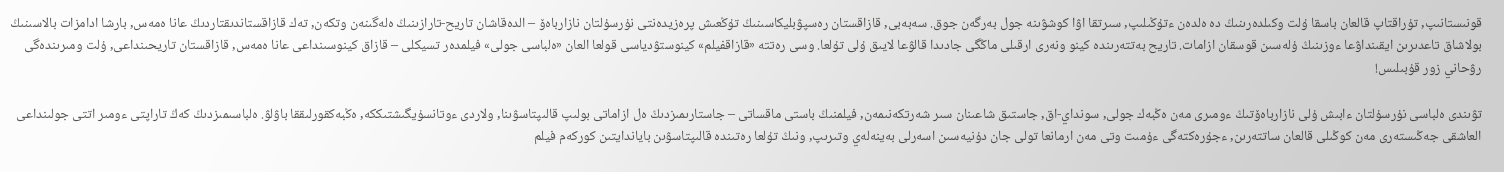قونىستانىپ, تۇراقتاپ قالعان باسقا ۇلت وكىلدەرىنىڭ دە ەلدەن ءتۇڭىلىپ, سىرتقا اۋا كوشۋىنە جول بەرگەن جوق. سەبەبى, قازاقستان رەسپۋبليكاسىنىڭ تۇڭعىش پرەزيدەنتى نۇرسۇلتان نازارباەۆ – الدەقاشان تاريح-تارازىنىڭ ەلەگىنەن وتكەن, تەك قازاقستاندىقتاردىڭ عانا ەمەس, بارشا ادامزات بالاسىنىڭ بولاشاق تاعدىرىن ايقىنداۋعا ءوزىنىڭ ۇلەسىن قوسقان ازامات. تاريح بەتتەرىندە كينو ونەرى ارقىلى ماڭگى جادىدا قالۋعا لايىق ۇلى تۇلعا. وسى رەتتە «قازاقفيلم» كينوستۋدياسى قولعا العان «ەلباسى جولى» فيلمدەر تسيكلى – قازاق كينوسىنداعى عانا ەمەس, قازاقستان تاريحىنداعى, ۇلت ومىرىندەگى رۋحاني زور قۇبىلىس!

تۋىندى ەلباسى نۇرسۇلتان ءابىش ۇلى نازارباەۆتىڭ ءومىرى مەن ەڭبەك جولى, سونداي-اق, جاستىق شاعىنان سىر شەرتكەنىمەن, فيلمنىڭ باستى ماقساتى – جاستارىمىزدىڭ ەل ازاماتى بولىپ قالىپتاسۋىنا, ولاردى ءوتانسۇيگىشتىككە, ەڭبەكقورلىققا باۋلۋ. ەلباسىمىزدىڭ كەڭ تاراپتى ءومىر اتتى جولىنداعى العاشقى جەڭىستەرى مەن كوڭىلى قالعان ساتتەرىن, ءجۇرەكتەگى ءۇمىت وتى مەن ارمانعا تولى جان دۇنيەسىن اسەرلى بەينەلەي وتىرىپ, ونىڭ تۇلعا رەتىندە قالىپتاسۋىن باياندايتىن كوركەم فيلم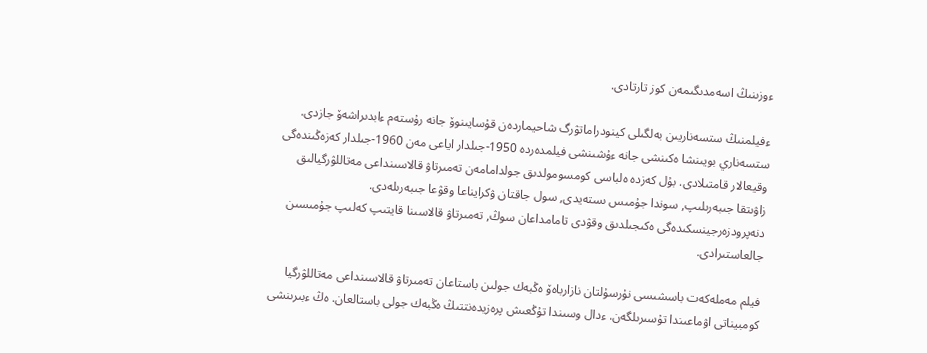ءوزىنىڭ اسەمدىگىمەن كوز تارتادى.

ءفيلمنىڭ ستسەناريىن بەلگىلى كينودراماتۋرگ شاحيماردەن قۇسايىنوۆ جانە رۇستەم ءابدىراشەۆ جازدى. ستسەناري بويىنشا ەكىنشى جانە ءۇشىنشى فيلمدەردە 1950-جىلدار اياعى مەن 1960-جىلدار كەزەڭىندەگى وقيعالار قامتىلادى. بۇل كەزدە ەلباسى كومسومولدىق جولدامامەن تەمىرتاۋ قالاسىنداعى مەتاللۋرگيالىق زاۋىتقا جىبەرىلىپ, سوندا جۇمىس ىستەيدى, سول جاقتان ۋكرايناعا وقۋعا جىبەرىلەدى. دنەپرودزەرجينسكىدەگى ەكىجىلدىق وقۋدى تامامداعان سوڭ, تەمىرتاۋ قالاسىنا قايتىپ كەلىپ جۇمىسىن جالعاستىرادى.

فيلم مەملەكەت باسشىسى نۇرسۇلتان نازارباەۆ ەڭبەك جولىن باستاعان تەمىرتاۋ قالاسىنداعى مەتاللۋرگيا كومبيناتى اۋماعىندا تۇسىرىلگەن. ءدال وسىندا تۇڭعىش پرەزيدەنتتىڭ ەڭبەك جولى باستالعان. ەڭ ءبىرىنشى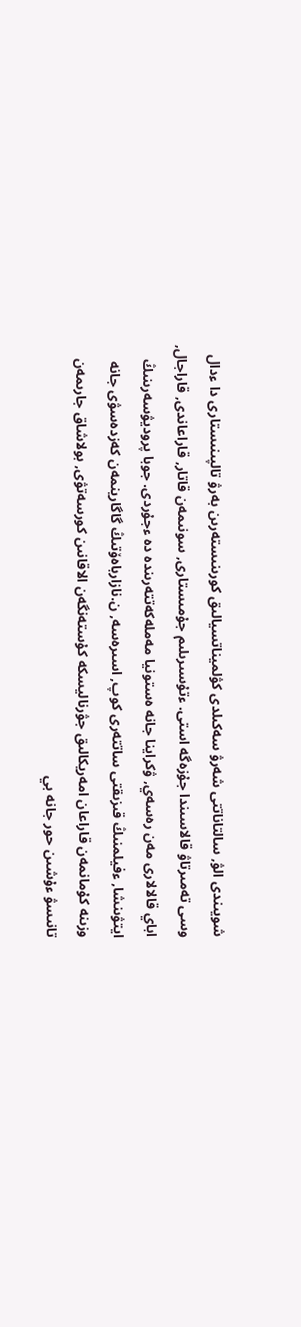شويىندى الۋ, سالتاناتتى شەرۋ سەكىلدى كۋلميناتسيالىق كورىنىستەرىن بەرۋ تالپىنىستارى دا ءدال وسى تەمىرتاۋ قالاسىندا جۇزەگە استى. ءتۇسىرىلىم جۇمىستارى, سونىمەن قاتار, قاراعاندى, قاراجال, اباي قالالارى مەن رەسەي, ۋكراينا جانە ەستونيا مەملەكەتتەرىندە دە ءجۇردى. جوبا پروديۋسەرىنىڭ ايتۋىنشا, ءفيلمنىڭ قىزىقتى ساتتەرى كوپ, اسىرەسە, ن.نازارباەۆتىڭ گاگارينمەن كەزدەسۋى جانە وزىنە كۇمانمەن قاراعان امەريكالىق جۋرناليسكە كۇستەنگەن الاقانىن كورسەتۋى, بولاشاق جارىمەن تانىسۋ ءۇشىن حور جانە بي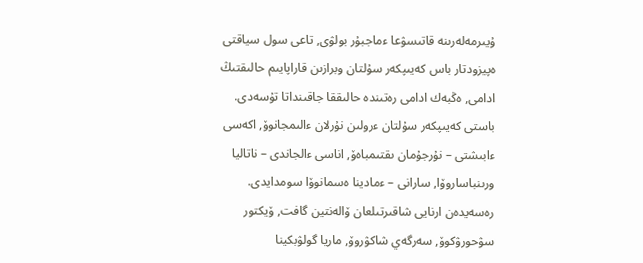ۇيىرمەلەرىنە قاتىسۋعا ءماجبۇر بولۋى, تاعى سول سياقتى ەپيزودتار باس كەيىپكەر سۇلتان وبرازىن قاراپايىم حالىقتىڭ ادامى, ەڭبەك ادامى رەتىندە حالىققا جاقىنداتا تۇسەدى. باستى كەيىپكەر سۇلتان ءرولىن نۇرلان ءالىمجانوۆ, اكەسى ءابىشتى – نۇرجۇمان ىقتىمباەۆ, اناسى ءالجاندى – ناتاليا ورىنباساروۆا, سارانى – ءمادينا ەسمانوۆا سومدايدى. رەسەيدەن ارنايى شاقىرتىلعان ۆالەنتين گافت, ۆيكتور سۋحورۋكوۆ, سەرگەي شاكۋروۆ, ماريا گولۋبكينا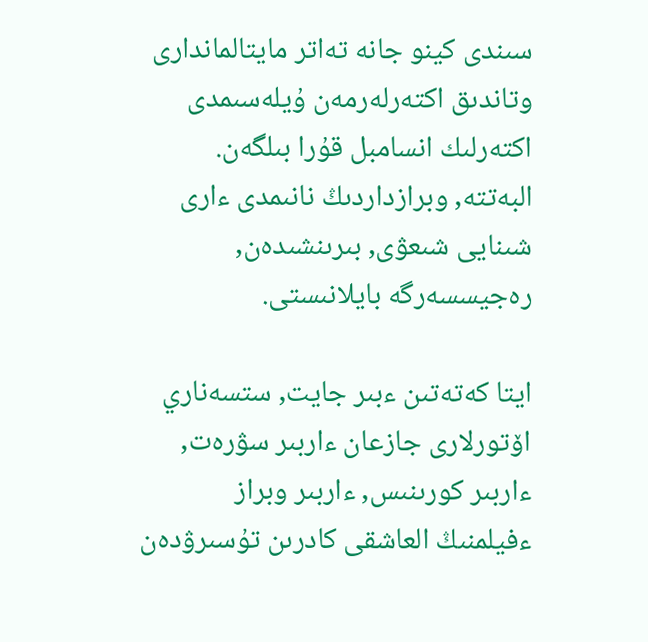سىندى كينو جانە تەاتر مايتالماندارى وتاندىق اكتەرلەرمەن ۇيلەسىمدى اكتەرلىك انسامبل قۇرا بىلگەن. البەتتە, وبرازداردىڭ نانىمدى ءارى شىنايى شىعۋى, بىرىنشىدەن, رەجيسسەرگە بايلانىستى.

ايتا كەتەتىن ءبىر جايت, ستسەناري اۆتورلارى جازعان ءاربىر سۋرەت, ءاربىر كورىنىس, ءاربىر وبراز ءفيلمنىڭ العاشقى كادرىن تۇسىرۋدەن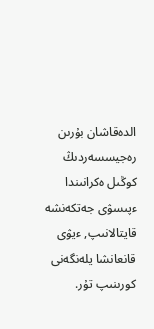الدەقاشان بۇرىن رەجيسسەردىڭ كوڭىل ەكرانىندا ءپىسۋى جەتكەنشە قايتالانىپ, ءيۋى قانعانشا يلەنگەنى كورىنىپ تۇر.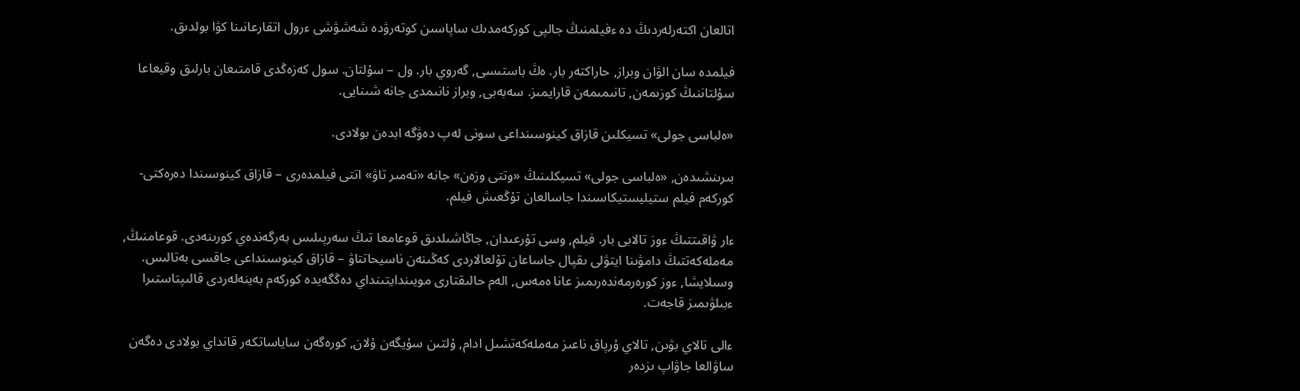اتالعان اكتەرلەردىڭ دە ءفيلمنىڭ جالپى كوركەمدىك ساپاسىن كوتەرۋدە شەشۋشى ءرول اتقارعانىنا كۋا بولدىق.

فيلمدە سان الۋان وبراز, حاراكتەر بار. ەڭ باستىسى, گەروي بار. ول – سۇلتان. سول كەزەڭدى قامتىعان بارلىق وقيعاعا سۇلتاننىڭ كوزىمەن, تانىمىمەن قارايمىز. سەبەبى, وبراز نانىمدى جانە شىنايى.

«ەلباسى جولى» تسيكلىن قازاق كينوسىنداعى سونى لەپ دەۋگە ابدەن بولادى.

بىرىنشىدەن, «ەلباسى جولى» تسيكلىنىڭ «وتتى وزەن» جانە «تەمىر تاۋ» اتتى فيلمدەرى – قازاق كينوسىندا دەرەكتى-كوركەم فيلم ستيليستيكاسىندا جاسالعان تۇڭعىش فيلم.

ءار ۋاقىتتىڭ ءوز تالابى بار. فيلم, وسى تۇرعىدان, جاڭاشىلدىق قوعامعا تىڭ سەرپىلىس بەرگەندەي كورىنەدى. قوعامنىڭ, مەملەكەتتىڭ دامۋىنا ايتۋلى ىقپال جاساعان تۇلعالاردى كەڭىنەن ناسيحاتتاۋ – قازاق كينوسىنداعى جاقسى بەتالىس. وسىلايشا, ءوز كورەرمەندەرىمىز عانا ەمەس, الەم حالىقتارى مويىندايتىنداي دەڭگەيدە كوركەم بەينەلەردى قالىپتاستىرا ءبىلۋىمىز قاجەت.

ءالى تالاي بۋىن, تالاي ۇرپاق ناعىز مەملەكەتشىل ادام, ۇلتىن سۇيگەن ۇلان, كورەگەن ساياساتكەر قانداي بولادى دەگەن ساۋالعا جاۋاپ ىزدەر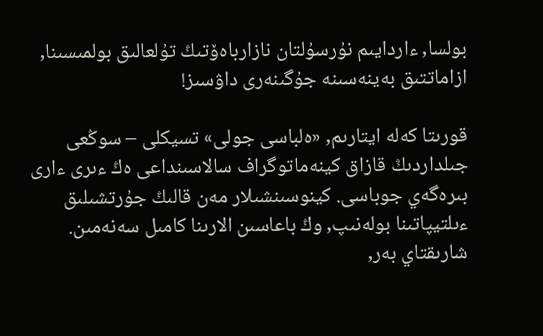بولسا, ءاردايىم نۇرسۇلتان نازارباەۆتىڭ تۇلعالىق بولمىسىنا, ازاماتتىق بەينەسىنە جۇگىنەرى داۋسىز!

قورىتا كەلە ايتارىم, «ەلباسى جولى» تسيكلى – سوڭعى جىلداردىڭ قازاق كينەماتوگراف سالاسىنداعى ەڭ ءىرى ءارى بىرەگەي جوباسى. كينوسىنشىلار مەن قالىڭ جۇرتشىلىق ءىلتيپاتىنا بولەنىپ, وڭ باعاسىن الارىنا كامىل سەنەمىن. شارىقتاي بەر,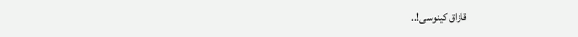قازاق كينوسى!..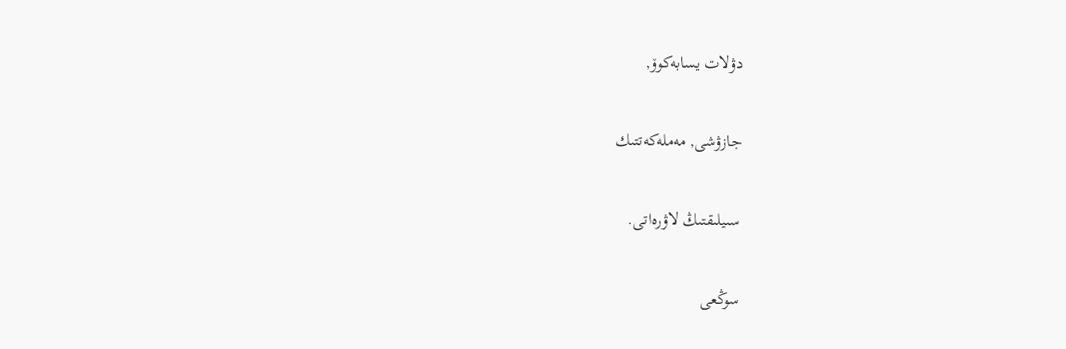دۋلات يسابەكوۆ,

جازۋشى, مەملەكەتتىك

سىيلىقتىڭ لاۋرەاتى.

سوڭعى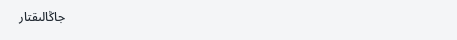جاڭالىقتار